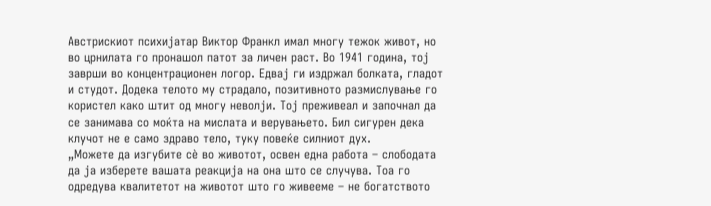Австрискиот психијатар Виктор Франкл имал многу тежок живот, но во црнилата го пронашол патот за личен раст. Во 1941 година, тој заврши во концентрационен логор. Едвај ги издржал болката, гладот и студот. Додека телото му страдало, позитивното размислување го користел како штит од многу неволји. Тој преживеал и започнал да се занимава со моќта на мислата и верувањето. Бил сигурен дека клучот не е само здраво тело, туку повеќе силниот дух.
„Можете да изгубите сè во животот, освен една работа – слободата да ја изберете вашата реакција на она што се случува. Тоа го одредува квалитетот на животот што го живееме – не богатството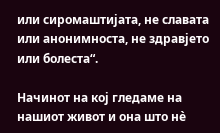или сиромаштијата, не славата или анонимноста, не здравјето или болеста“.

Начинот на кој гледаме на нашиот живот и она што нè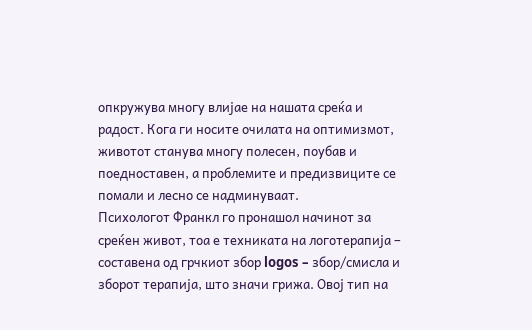опкружува многу влијае на нашата среќа и радост. Кога ги носите очилата на оптимизмот, животот станува многу полесен, поубав и поедноставен, а проблемите и предизвиците се помали и лесно се надминуваат.
Психологот Франкл го пронашол начинот за среќен живот, тоа е техниката на логотерапија – составена од грчкиот збор logos – збор/смисла и зборот терапија, што значи грижа. Овој тип на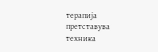терапија претставува техника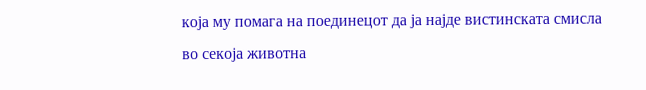која му помага на поединецот да ја најде вистинската смисла во секоја животна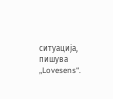ситуација, пишува „Lovesens“.